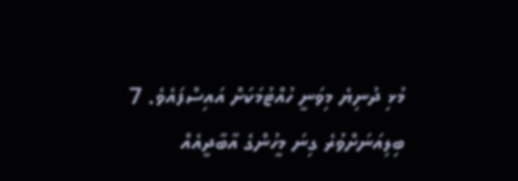މުޅި ދުނިޔެ މިވަނީ ހުއްޓުމަކަށް އައިސްފައެވެ. 7 ބިލިއަނަށްވުރެ ގިނަ މީހުންގެ އާބާދީއެއް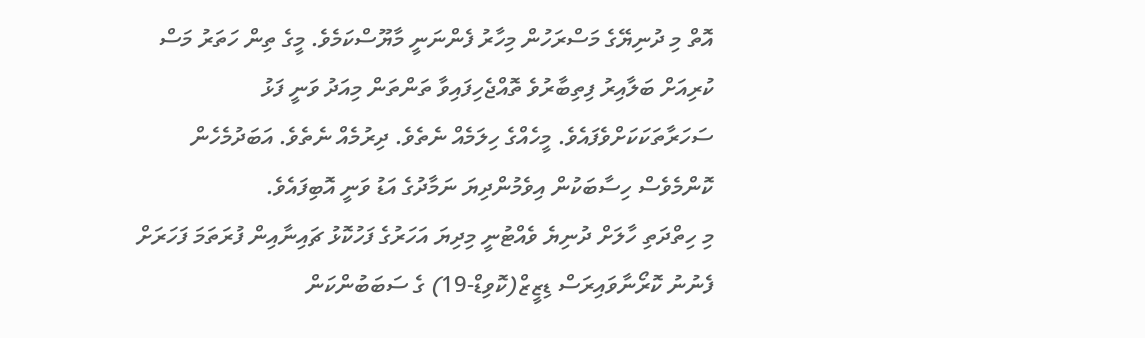އޮތް މި ދުނިޔޭގެ މަސްރަހުން މިހާރު ފެންނަނީ މާޔޫސްކަމެވެ. މީގެ ތިން ހަތަރު މަސް ކުރިއަށް ބަލާއިރު ފިތިބާރުވެ ތޮއްޖެހިފައިވާ ތަންތަން މިއަދު ވަނީ ފަޅު ސަހަރާތަކަކަށްވެފައެވެ. މީހެއްގެ ހިލަމެއް ނެތެވެ. ދިރުމެއް ނެތެވެ. އަބަދުމެހެން ކޮންމެވެސް ހިސާބަކުން އިވެމުންދިޔަ ނަމާދުގެ އަޑު ވަނީ އޮބިފައެވެ.
މި ހިތްދަތި ހާލަށް ދުނިޔެ ވެއްޓުނީ މިދިޔަ އަހަރުގެ ފަހުކޮޅު ޗައިނާއިން ފުރަތަމަ ފަހަރަށް ފެނުނު ކޮރޯނާވައިރަސް ޑިޒީޒް(ކޮވިޑް-19) ގެ ސަބަބުންކަން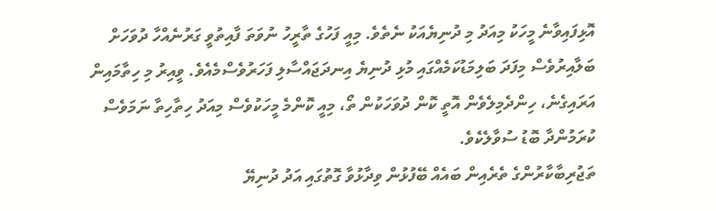އޮޅިފައިވާނެ މީހަކު މިއަދު މި ދުނިޔެއަކު ނެތެވެ. މިއީ ފަހުގެ ތާރީހު ނުވަތަ ފާއިތުވީ ގަރުނެއްހާ ދުވަހަށް ބަލާއިރުވެސް މިފަދަ ބަލިމަޑުކަމެއްގައި މުޅި ދުނިޔެ އިނދަޖައްސާލި ފަހަރުވެސްމެއެވެ. ވީއިރު މި ހިތާމައިން އަރައިގެނެ، ހިންދެމިލެވެން އޮތީ ކޮން ދުވަހަކުން ތޯ، މިއީ ކޮންމެ މީހަކުވެސް މިއަދު ހިތާހިތާ ނަމަވެސް ކުރަމުންދާ ބޮޑު ސުވާލެކެވެ.
ތަޖުރިބާކާރުންގެ ތެރެއިން ބައެއް ބޭފުޅުން ވިދާޅުވާ ގޮތުގައި އަދު ދުނިޔޭ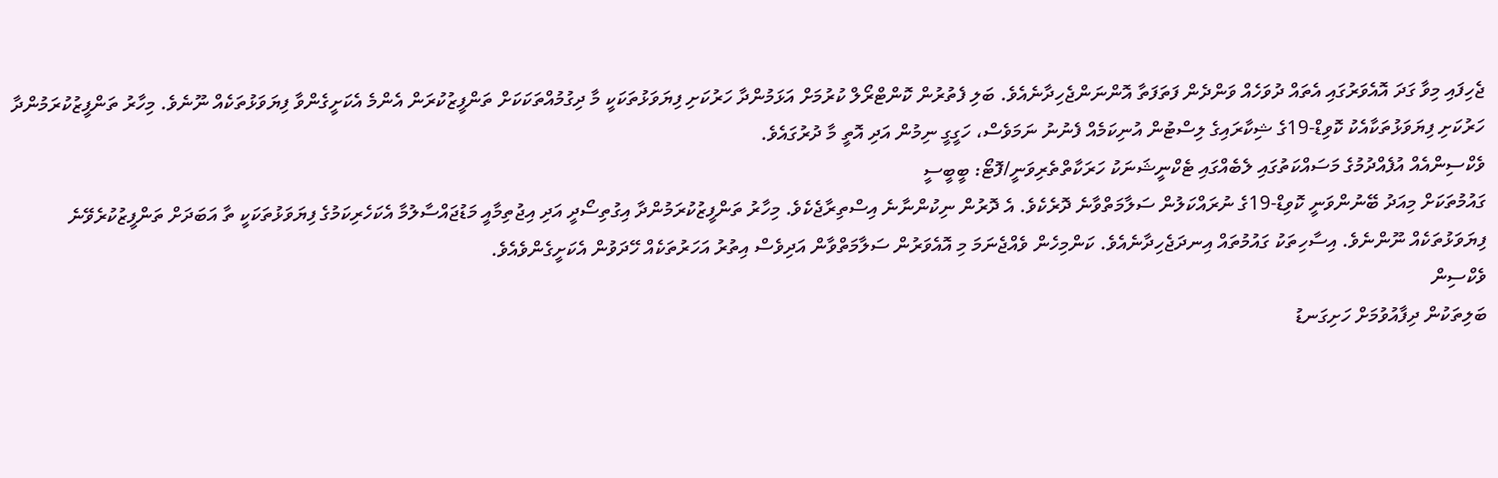ޖެހިފައި މިވާ ގަދަ އޮއެވަރުގައި އެތައް ދުވަހެއް ވަންދެން ފަތަފަތާ އޮންނަންޖެހިދާނެއެވެ. ބަލި ފެތުރުން ކޮންޓްރޯލް ކުރުމަށް އަޅަމުންދާ ހަރުކަށި ފިޔަވަޅުތަކަކީ މާ ދިގުމުއްތަކަކަށް ތަންފީޒުކުރަން އެންމެ އެކަށީގެންވާ ފިޔަވަޅުތަކެއް ނޫނެވެ. މިހާރު ތަންފީޒުކުރަމުންދާ ހަރުކަށި ފިޔަވަޅުތަކާއެކު ކޮވިޑް-19ގެ ޝިކާރައިގެ ލިސްޓުން އުނިކަމެއް ފެނުނު ނަމަވެސް، ހަގީގީ ނިމުން އަދި އޮތީ މާ ދުރުގައެވެ.
ވެކްސިންއެއް އުފެއްދުމުގެ މަސައްކަތުގައި ލެބެއްގައި ޓެކްނީޝަނަކު ހަރަކާތްތެރިވަނީ/ފޮޓޯ: ބީބީސީ
ގައުމުތަކަށް މިއަދު ބޭނުންވަނީ ކޮވިޑް-19ގެ ނުރައްކަލުން ސަލާމަތްވާނެ ދޮރެކެވެ. އެ ދޮރުން ނިކުންނާނެ އިސްތިރާޖެކެވެ. މިހާރު ތަންފީޒުކުރަމުންދާ އިގުތިސޯދީ އަދި އިޖުތިމާއީ މަޑުޖައްސާލުމާ އެކަހެރިކަމުގެ ފިޔަވަޅުތަކަކީ ތާ އަބަދަށް ތަންފީޒުކުރެވޭނެ ފިޔަވަޅުތަކެއް ނޫންނެވެ. އިސާހިތަކު ގައުމުތައް އިނދަޖެހިދާނެއެވެ. ކަންމިހެން ވެއްޖެނަމަ މި އޮއެވަރުން ސަލާމަތްވާން އަދިވެސް އިތުރު އަހަރުތަކެއް ހޭދަވުން އެކަށީގެންވެއެވެ.
ވެކްސިން
ބަލިތަކުން ދިފާއުވުމަށް ހަށިގަނޑު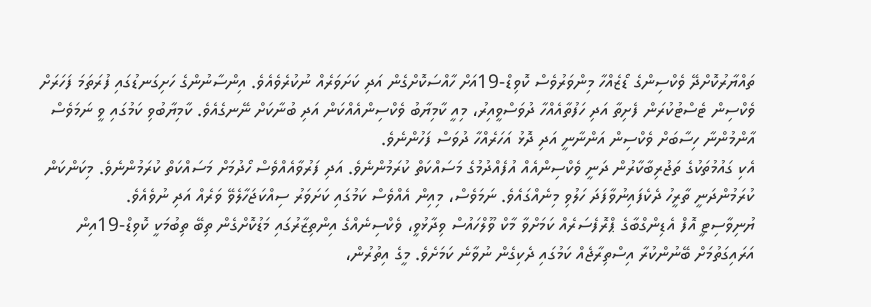ތައްޔާރުކޮށްދޭ ވެކްސިންގެ ޑޯޒެއްހާ މިންވަރުވެސް ކޮވިޑް-19އަށް ހާއްސަކޮށްގެން އަދި ކަށަވަރެއް ނުކުރެވެއެވެ. އިންސާނުންގެ ހަށިގަނޑުގައި ފުރަތަމަ ފަހަރަށް ވެކްސިން ޓެސްޓުކުރަން ފެށިތާ އަދި ހަފުތާއެއްހާ ދުވަސްވީއިރު، މިއީ ކާމިޔާބު ވެކްސިންއެއްކަން އަދި ބުނާކަށް ނޭނގެއެވެ. ކާމިޔާބުވި ކަމުގައި ވީ ނަމަވެސް އާންމުންނާ ހިސާބަށް ވެކްސިން އަންނާނީ އަދި ދޮޅު އަހަރެއްހާ ދުވަސް ފަހުންނެވެ.
އެކި ގައުމުތަކުގެ ތަޖުރިބާކާރުން ދަނީ ވެކްސިންއެއް އުފެއްދުމުގެ މަސައްކަތް ކުރަމުންނެވެ. އަދި ފަރުވާއެއްވެސް ހޯދުމަށް މަސައްކަތް ކުރަމުންނެވެ. މިކަންކަން ކުރަމުންދަނީ ތާރީހު ދެކެފައިނުވާފަދަ ހަލުވި މިނެއްގައެވެ. ނަމަވެސް، މިއިން އެއްވެސް ކަމުގައި ކަށަވަރު ސިއްކަޖަހާލެވޭ ވަރެއް އަދި ނުވެއެވެ.
ޔުނިވާސިޓީ އޮފް އެޑިންގްބާގެ ޕްރޮފެސަރެއް ކަމަށްވާ މާކް ވޫލްހައުސް ވިދާޅުވީ، ވެކްސިނެއްގެ އިންތިޒާރުގައި މަޑުކޮށްގެން ތިބޭ ތިބުމަކީ ކޮވިޑް-19އިން އަރައިގަތުމަށް ބޭނުންކުރާ އިސްތިރާޖެއް ކަމުގައި ދެކިގެން ނުވާނެ ކަމަށެވެ. މީގެ އިތުރުން،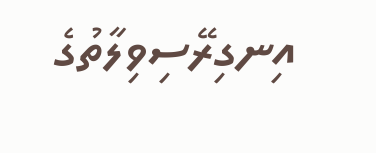އިނގިރޭސިވިލާތުގެ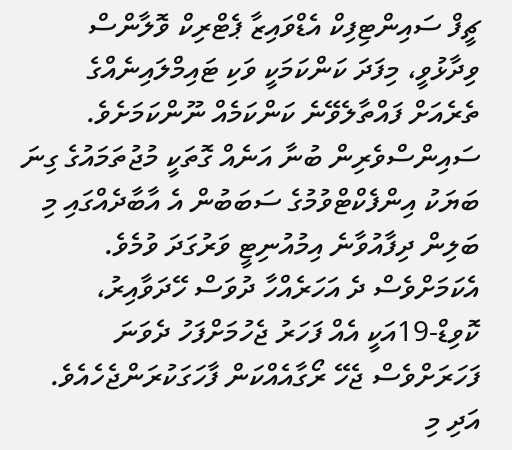ޗީފް ސައިންޓިފިކް އެޑްވައިޒާ ޕެޓްރިކް ވޮލާންސް ވިދާޅުވީ، މިފަދަ ކަންކަމަކީ ވަކި ޓައިމްލައިނެއްގެ ތެރެއަށް ފައްތާލެވޭނެ ކަންކަމެއް ނޫންކަމަށެވެ.
ސައިންސްވެރިން ބުނާ އަނެއް ގޮތަކީ މުޖުތަމައުގެ ގިނަ ބަޔަކު އިންފެކްޓްވުމުގެ ސަބަބުން އެ އާބާދެއްގައި މި ބަލިން ދިފާއުވާނެ އިމުއުނިޓީ ވަރުގަދަ ވުމެވެ. އެކަމަށްވެސް ދެ އަހަރެއްހާ ދުވަސް ހޭދަވާއިރު، ކޮވިޑް-19އަކީ އެއް ފަހަރު ޖެހުމަށްފަހު ދެވަނަ ފަހަރަށްވެސް ޖެހޭ ރޯގާއެއްކަން ފާހަގަކުރަންޖެހެއެވެ. އަދި މި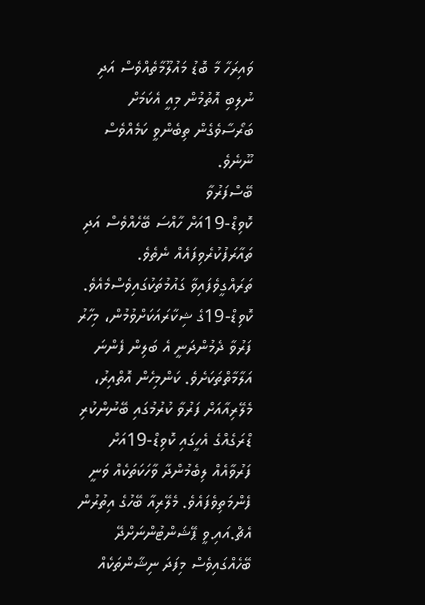ވައިރަހާ މާ ބޮޑު މައުލޫމާތެއްވެސް އަދި ނުލިބި އޮތުމުން މިއީ އެކަމަށް ބަރޯސާވެގެން ތިބެންވީ ކަމެއްވެސް ނޫނެވެ.
ބޭސްފަރުވާ
ކޮވިޑް-19އަށް ހާއްސަ ބޭހެއްވެސް އަދި ތައާރަފުކުރެވިފައެއް ނެތެވެ. ތަރައްގީވެފައިވާ ގައުމުތަކުގައިވެސްމެއެވެ. ކޮވިޑް-19ގެ ޝިކާރައަކަށްވުމުން، މިހާރު ފަރުވާ ދެމުންދަނީ އެ ބަލިން ފެންނަ އަލާމާތްތަކަށެވެ. ކަންމިހެން އޮތްއިރު، މެލޭރިއާއަށް ފަރުވާ ކުރުމުގައި ބޭނުންކުރި ޑްރަގެއްގެ އެހީގައި ކޮވިޑް-19އަށް ފަރުވާއެއް ލިބެމުންދާ ވާހަކަތަކެއް ވަނީ ފެންމަތިވެފައެވެ. މެލޭރިއާ ބޭހުގެ އިތުރުން އެޗް.އައި.ވީ ޕޭޝަންޓުންނަށްދޭ ބޭހެއްގައިވެސް މިފަދަ ނިޝާންތަކެއް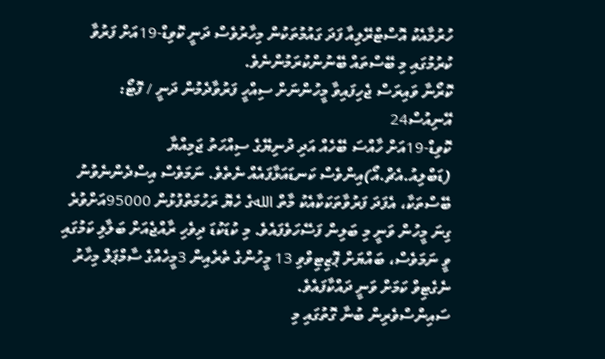ހުރުމާއެކު އޮސްޓްރޭލިއާ ފަދަ ގައުމުތަކުން މިހާރުވެސް ދަނީ ކޮވިޑް-19އަށް ފަރުވާ ކުރުމުގައި މި ބޭސްތައް ބޭނުންކުރަމުންނެވެ.
ކޮރޯނާ ވައިރަސް ޖެހިފައިވާ މީހުންނަށް ސިއްހީ ފަރުވާދެމުން ދަނީ / ފޮޓޯ: އޭނިއުސް24
ކޮވިޑް-19އަށް ހާއްސަ ބޭހެއް އަދި ދުނިޔޭގެ ސިއްހަތު ޖަމިއްޔާ (ޑަބްލިއު.އެޗް.އޯ)އިންވެސް ކަނޑައަޅާފައެއް ނެތެވެ. ނަމަވެސް އިސްދެންނެވުނު ބޭސްތަކާ، އެފަދަ ފަރުވާތަކަކާއެކު މާތް اللهގެ ހެޔޮ ރަހުމަތްފުޅުން 95000އަށްވުރެ ގިނަ މީހުން ވަނީ މި ބަލިން ފަސޭހަވެފައެވެ. މި ކުޑަކުޑަ ދިވެހި ރާއްޖެއަށް ބަލާލި ކަމުގައި ވީ ނަމަވެސް، ބައްޔަށް ޕޮޒިޓިވްވި 13 މީހުންގެ ތެރެއިން 3މީހެއްގެ ސާމްޕަލް މިހާރު ނެގެޓިވް ކަމަށް ވަނީ ދައްކާފައެވެ.
ސައިންސްވެރިން ބުނާ ގޮތުގައި މި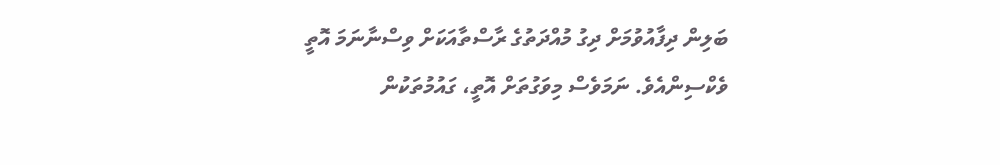ބަލިން ދިފާއުވުމަށް ދިގު މުއްދަތުގެ ރާސްތާއަކަށް ވިސްނާނަމަ އޮތީ ވެކްސިންއެވެ. ނަމަވެސް މިވަގުތަށް އޮތީ، ގައުމުތަކުން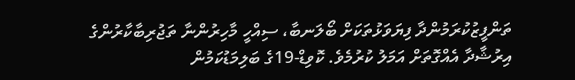ތަންފީޒުކުރަމުންދާ ފިޔަވަޅުތަކަށް ބޯލަނބާ، ސިއްހީ މާހިރުންނާ ތަޖުރިބާކާރުންގެ އިރުޝާދާ އެއްގޮތަށް އަމަލު ކުރުމެވެ. ކޮވިޑް-19ގެ ބަލިމަޑުކަމުން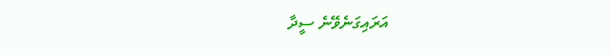އަރައިގަނެވޭނެ ސީދާ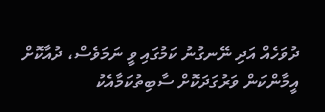ދުވަހެއް އަދި ނޭނގުނު ކަމުގައި ވީ ނަމަވެސް، ދުއާކޮށް އީމާންކަން ވަރުގަދަކޮށް ސާބިތުކަމާއެކު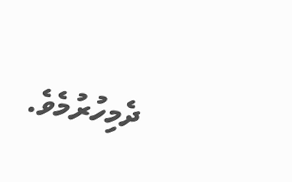ދެމިހުރުމެވެ.